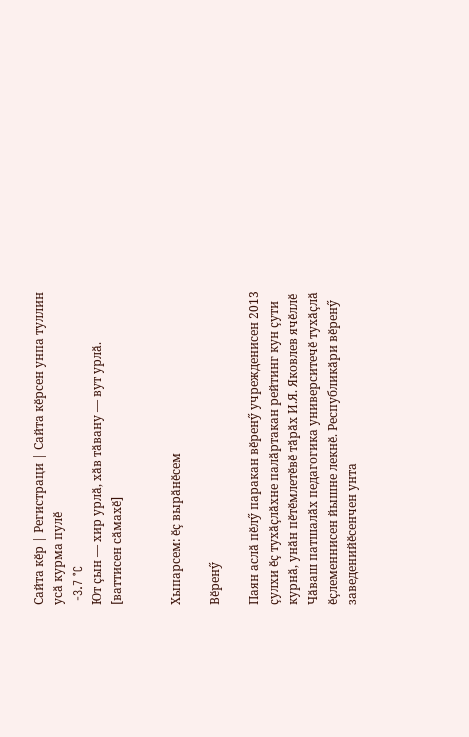Сайта кӗр | Регистраци | Сайта кӗрсен унпа туллин усӑ курма пулӗ
 -3.7 °C
Ют ҫын — хир урлӑ, хӑв тӑвану — вут урлӑ.
[ваттисен сӑмахӗ]


Хыпарсем: ӗҫ вырӑнӗсем

Вӗренӳ

Паян аслӑ пӗлӳ паракан вӗренӳ учрежденисен 2013 ҫулхи ӗҫ тухӑҫлӑхне палӑртакан рейтинг кун ҫути курнӑ, унӑн пӗтӗмлетӗвӗ тӑрӑх И.Я. Яковлев ячӗллӗ Чӑваш патшалӑх педагогика университечӗ тухӑҫлӑ ӗҫлеменнисен йышне лекнӗ. Республикӑри вӗренӳ заведенийӗсенчен унта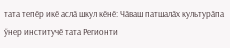тата тепӗр икӗ аслӑ шкул кӗнӗ: Чӑваш патшалӑх культурӑпа ӳнер институчӗ тата Регионти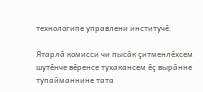технологипе управлени институчӗ.

Ятарлӑ комисси чи пысӑк ҫитменлӗхсем шутӗнче вӗренсе тухакансем ӗҫ вырӑнне тупайманнине тата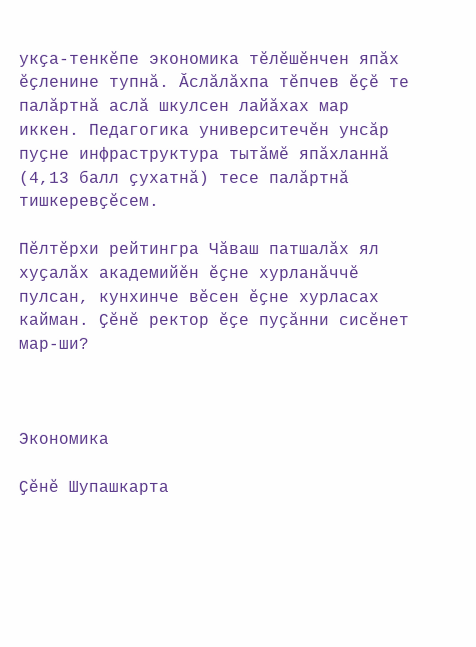укҫа-тенкӗпе экономика тӗлӗшӗнчен япӑх ӗҫленине тупнӑ. Ӑслӑлӑхпа тӗпчев ӗҫӗ те палӑртнӑ аслӑ шкулсен лайӑхах мар иккен. Педагогика университечӗн унсӑр пуҫне инфраструктура тытӑмӗ япӑхланнӑ (4,13 балл ҫухатнӑ) тесе палӑртнӑ тишкеревҫӗсем.

Пӗлтӗрхи рейтингра Чӑваш патшалӑх ял хуҫалӑх академийӗн ӗҫне хурланӑччӗ пулсан, кунхинче вӗсен ӗҫне хурласах кайман. Ҫӗнӗ ректор ӗҫе пуҫӑнни сисӗнет мар-ши?



Экономика

Ҫӗнӗ Шупашкарта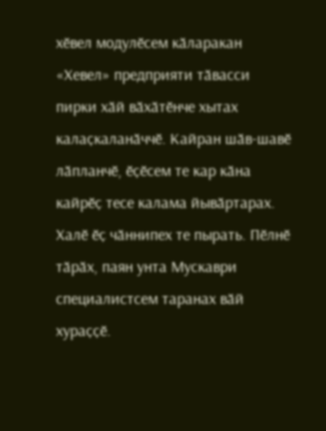хӗвел модулӗсем кӑларакан «Хевел» предприяти тӑвасси пирки хӑй вӑхӑтӗнче хытах калаҫкаланӑччӗ. Кайран шӑв-шавӗ лӑпланчӗ, ӗҫӗсем те кар кӑна кайрӗҫ тесе калама йывӑртарах. Халӗ ӗҫ чӑннипех те пырать. Пӗлнӗ тӑрӑх, паян унта Мускаври специалистсем таранах вӑй хураҫҫӗ.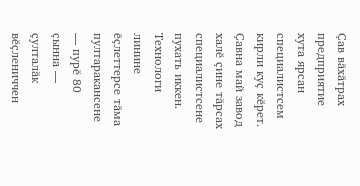Ҫав вӑхӑтрах предприятие хута ярсан специалистсем кирли куҫ кӗрет. Ҫавна май завод халӗ ҫине тӑрсах специалистсене пухать иккен. Технологи линине ӗҫлеттерсе тӑма пултаракансене — пурӗ 80 ҫынна — ҫулталӑк вӗҫлениччен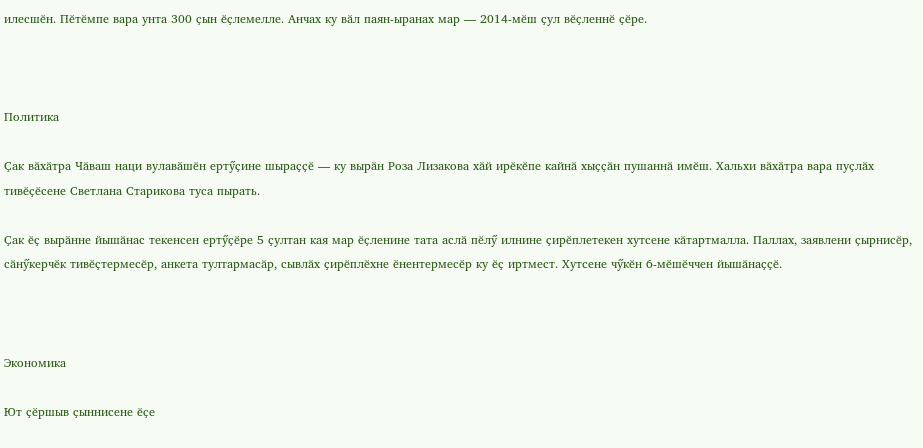илесшӗн. Пӗтӗмпе вара унта 300 ҫын ӗҫлемелле. Анчах ку вӑл паян-ыранах мар — 2014-мӗш ҫул вӗҫленнӗ ҫӗре.



Политика

Ҫак вӑхӑтра Чӑваш наци вулавӑшӗн ертӳҫине шыраҫҫӗ — ку вырӑн Роза Лизакова хӑй ирӗкӗпе кайнӑ хыҫҫӑн пушаннӑ имӗш. Хальхи вӑхӑтра вара пуҫлӑх тивӗҫӗсене Светлана Старикова туса пырать.

Ҫак ӗҫ вырӑнне йышӑнас текенсен ертӳҫӗре 5 ҫултан кая мар ӗҫленине тата аслӑ пӗлӳ илнине ҫирӗплетекен хутсене кӑтартмалла. Паллах, заявлени ҫырнисӗр, сӑнӳкерчӗк тивӗҫтермесӗр, анкета тултармасӑр, сывлӑх ҫирӗплӗхне ӗнентермесӗр ку ӗҫ иртмест. Хутсене чӳкӗн 6-мӗшӗччен йышӑнаҫҫӗ.



Экономика

Ют ҫӗршыв ҫыннисене ӗҫе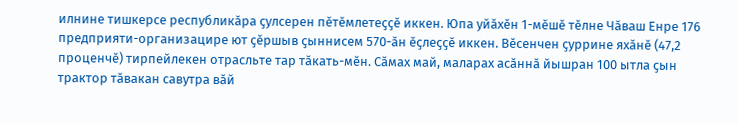илнине тишкерсе республикӑра ҫулсерен пӗтӗмлетеҫҫӗ иккен. Юпа уйӑхӗн 1-мӗшӗ тӗлне Чӑваш Енре 176 предприяти-организацире ют ҫӗршыв ҫыннисем 570-ӑн ӗҫлеҫҫӗ иккен. Вӗсенчен ҫуррине яхӑнӗ (47,2 проценчӗ) тирпейлекен отрасльте тар тӑкать-мӗн. Сӑмах май, маларах асӑннӑ йышран 100 ытла ҫын трактор тӑвакан савутра вӑй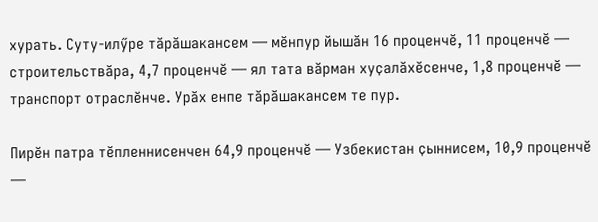хурать. Суту-илӳре тӑрӑшакансем — мӗнпур йышӑн 16 проценчӗ, 11 проценчӗ — строительствӑра, 4,7 проценчӗ — ял тата вӑрман хуҫалӑхӗсенче, 1,8 проценчӗ — транспорт отраслӗнче. Урӑх енпе тӑрӑшакансем те пур.

Пирӗн патра тӗпленнисенчен 64,9 проценчӗ — Узбекистан ҫыннисем, 10,9 проценчӗ —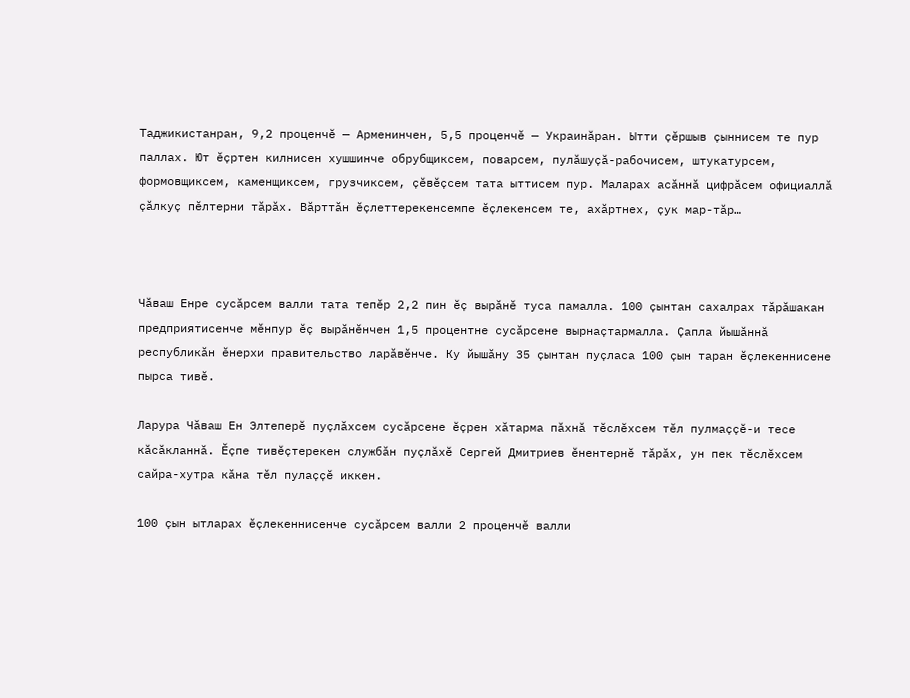Таджикистанран, 9,2 проценчӗ — Арменинчен, 5,5 проценчӗ — Украинӑран. Ытти ҫӗршыв ҫыннисем те пур паллах. Ют ӗҫртен килнисен хушшинче обрубщиксем, поварсем, пулӑшуҫӑ-рабочисем, штукатурсем, формовщиксем, каменщиксем, грузчиксем, ҫӗвӗҫсем тата ыттисем пур. Маларах асӑннӑ цифрӑсем официаллӑ ҫӑлкуҫ пӗлтерни тӑрӑх. Вӑрттӑн ӗҫлеттерекенсемпе ӗҫлекенсем те, ахӑртнех, ҫук мар-тӑр…



Чӑваш Енре сусӑрсем валли тата тепӗр 2,2 пин ӗҫ вырӑнӗ туса памалла. 100 ҫынтан сахалрах тӑрӑшакан предприятисенче мӗнпур ӗҫ вырӑнӗнчен 1,5 процентне сусӑрсене вырнаҫтармалла. Ҫапла йышӑннӑ республикӑн ӗнерхи правительство ларӑвӗнче. Ку йышӑну 35 ҫынтан пуҫласа 100 ҫын таран ӗҫлекеннисене пырса тивӗ.

Ларура Чӑваш Ен Элтеперӗ пуҫлӑхсем сусӑрсене ӗҫрен хӑтарма пӑхнӑ тӗслӗхсем тӗл пулмаҫҫӗ-и тесе кӑсӑкланнӑ. Ӗҫпе тивӗҫтерекен службӑн пуҫлӑхӗ Сергей Дмитриев ӗнентернӗ тӑрӑх, ун пек тӗслӗхсем сайра-хутра кӑна тӗл пулаҫҫӗ иккен.

100 ҫын ытларах ӗҫлекеннисенче сусӑрсем валли 2 проценчӗ валли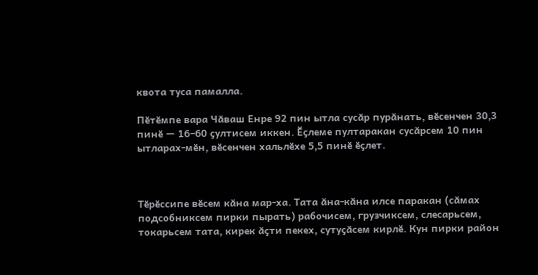квота туса памалла.

Пӗтӗмпе вара Чӑваш Енре 92 пин ытла сусӑр пурӑнать, вӗсенчен 30,3 пинӗ — 16–60 ҫултисем иккен. Ӗҫлеме пултаракан сусӑрсем 10 пин ытларах-мӗн, вӗсенчен хальлӗхе 5,5 пинӗ ӗҫлет.



Тӗрӗссипе вӗсем кӑна мар-ха. Тата ӑна-кӑна илсе паракан (сӑмах подсобниксем пирки пырать) рабочисем, грузчиксем, слесарьсем, токарьсем тата, кирек ӑҫти пекех, сутуҫӑсем кирлӗ. Кун пирки район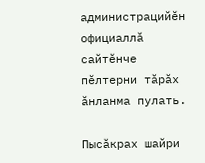администрацийӗн официаллӑ сайтӗнче пӗлтерни тӑрӑх ӑнланма пулать.

Пысӑкрах шайри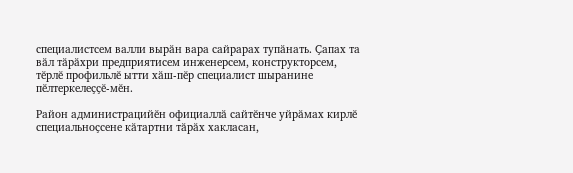специалистсем валли вырӑн вара сайрарах тупӑнать. Ҫапах та вӑл тӑрӑхри предприятисем инженерсем, конструкторсем, тӗрлӗ профильлӗ ытти хӑш-пӗр специалист шыранине пӗлтеркелеҫҫӗ-мӗн.

Район администрацийӗн официаллӑ сайтӗнче уйрӑмах кирлӗ специальноҫсене кӑтартни тӑрӑх хакласан,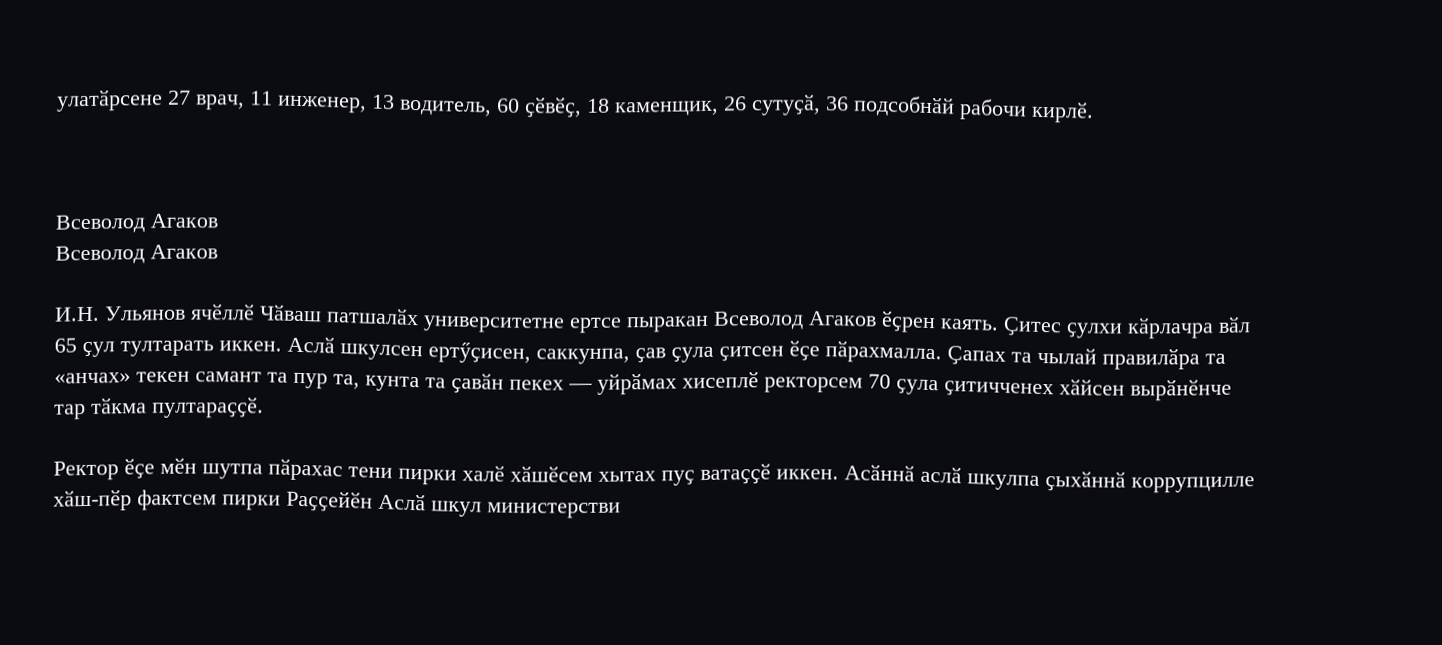улатӑрсене 27 врач, 11 инженер, 13 водитель, 60 ҫӗвӗҫ, 18 каменщик, 26 сутуҫӑ, 36 подсобнӑй рабочи кирлӗ.



Всеволод Агаков
Всеволод Агаков

И.Н. Ульянов ячӗллӗ Чӑваш патшалӑх университетне ертсе пыракан Всеволод Агаков ӗҫрен каять. Ҫитес ҫулхи кӑрлачра вӑл 65 ҫул тултарать иккен. Аслӑ шкулсен ертӳҫисен, саккунпа, ҫав ҫула ҫитсен ӗҫе пӑрахмалла. Ҫапах та чылай правилӑра та «анчах» текен самант та пур та, кунта та ҫавӑн пекех — уйрӑмах хисеплӗ ректорсем 70 ҫула ҫитичченех хӑйсен вырӑнӗнче тар тӑкма пултараҫҫӗ.

Ректор ӗҫе мӗн шутпа пӑрахас тени пирки халӗ хӑшӗсем хытах пуҫ ватаҫҫӗ иккен. Асӑннӑ аслӑ шкулпа ҫыхӑннӑ коррупцилле хӑш-пӗр фактсем пирки Раҫҫейӗн Аслӑ шкул министерстви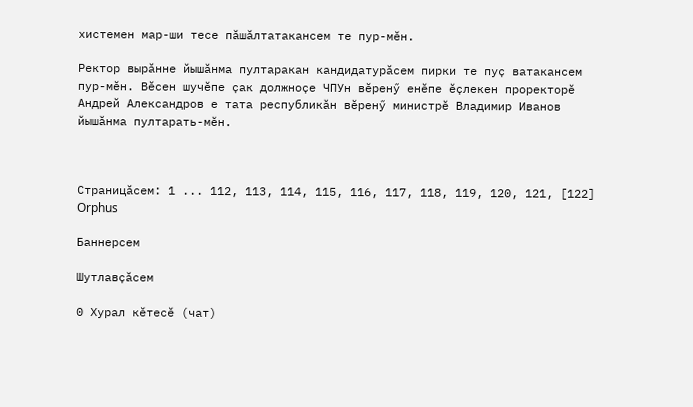хистемен мар-ши тесе пӑшӑлтатакансем те пур-мӗн.

Ректор вырӑнне йышӑнма пултаракан кандидатурӑсем пирки те пуҫ ватакансем пур-мӗн. Вӗсен шучӗпе ҫак должноҫе ЧПУн вӗренӳ енӗпе ӗҫлекен проректорӗ Андрей Александров е тата республикӑн вӗренӳ министрӗ Владимир Иванов йышӑнма пултарать-мӗн.



Страницӑсем: 1 ... 112, 113, 114, 115, 116, 117, 118, 119, 120, 121, [122]
Orphus

Баннерсем

Шутлавҫӑсем

0 Хурал кӗтесӗ (чат)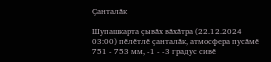Ҫанталӑк

Шупашкарта ҫывӑх вӑхӑтра (22.12.2024 03:00) пӗлӗтлӗ ҫанталӑк, атмосфера пусӑмӗ 751 - 753 мм, -1 - -3 градус сивӗ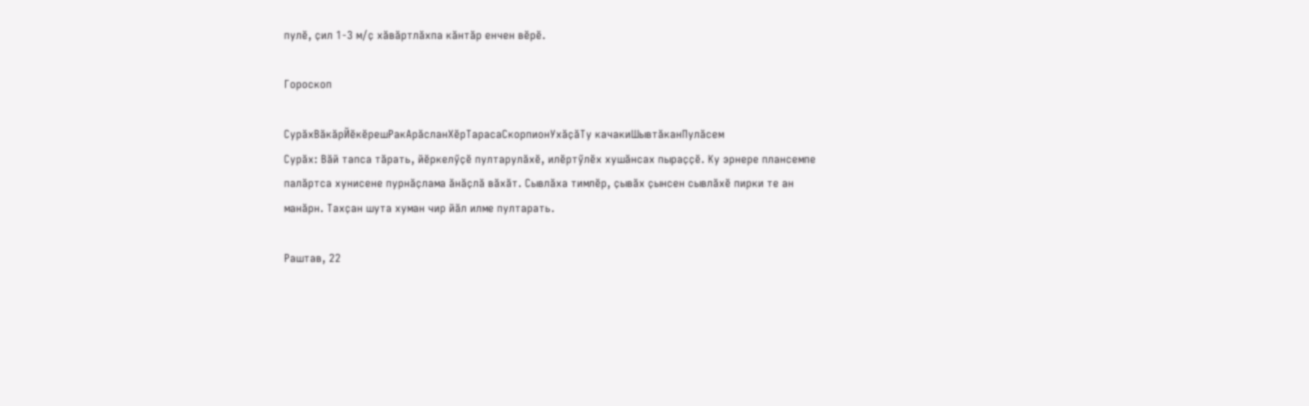пулӗ, ҫил 1-3 м/ҫ хӑвӑртлӑхпа кӑнтӑр енчен вӗрӗ.

Гороскоп

СурӑхВӑкӑрЙӗкӗрешРакАрӑсланХӗрТарасаСкорпионУхӑҫӑТу качакиШывтӑканПулӑсем
Сурӑх: Вӑй тапса тӑрать, йӗркелӳҫӗ пултарулӑхӗ, илӗртӳлӗх хушӑнсах пыраҫҫӗ. Ку эрнере плансемпе палӑртса хунисене пурнӑҫлама ӑнӑҫлӑ вӑхӑт. Сывлӑха тимлӗр, ҫывӑх ҫынсен сывлӑхӗ пирки те ан манӑрн. Тахҫан шута хуман чир йӑл илме пултарать.

Раштав, 22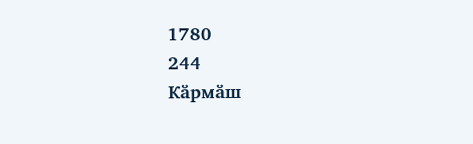1780
244
Кӑрмӑш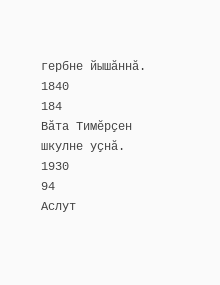гербне йышӑннӑ.
1840
184
Вӑта Тимӗрҫен шкулне уҫнӑ.
1930
94
Аслут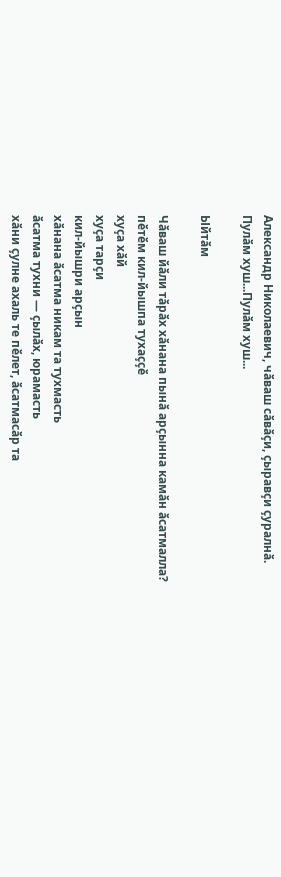Александр Николаевич, чӑваш сӑвӑҫи, ҫыравҫи ҫуралнӑ.
Пулӑм хуш...Пулӑм хуш...

Ыйтӑм

Чӑваш йӑли тӑрӑх хӑнана пынӑ арҫынна камӑн ӑсатмалла?
пӗтӗм кил-йышпа тухаҫҫӗ
хуҫа хӑй
хуҫа тарҫи
кил-йышри арҫын
хӑнана ӑсатма никам та тухмасть
ӑсатма тухни — ҫылӑх, юрамасть
хӑни ҫулне ахаль те пӗлет, ӑсатмасӑр та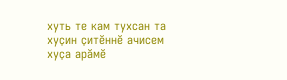хуть те кам тухсан та
хуҫин ҫитӗннӗ ачисем
хуҫа арӑмӗ